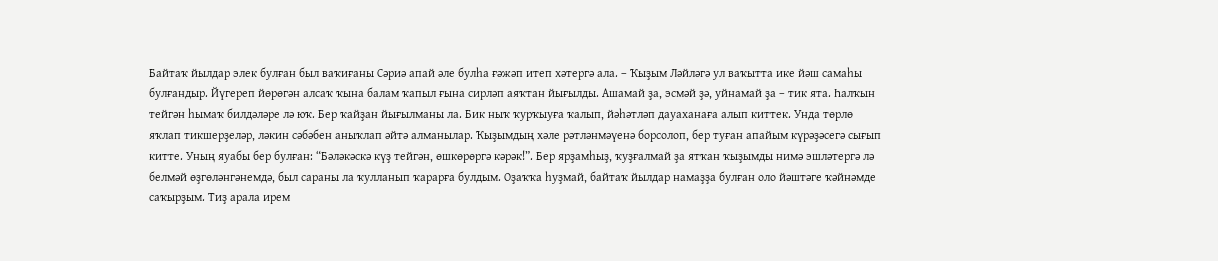Байтаҡ йылдар элек булған был ваҡиғаны Сәриә апай әле булһа ғәжәп итеп хәтергә ала. – Ҡыҙым Ләйләгә ул ваҡытта ике йәш самаһы булғандыр. Йүгереп йөрөгән алсаҡ ҡына балам ҡапыл ғына сирләп аяҡтан йығылды. Ашамай ҙа, эсмәй ҙә, уйнамай ҙа – тик ята. Һалҡын тейгән һымаҡ билдәләре лә юҡ. Бер ҡайҙан йығылманы ла. Бик ныҡ ҡурҡыуға ҡалып, йәһәтләп дауаханаға алып киттек. Унда төрлө яҡлап тикшерҙеләр, ләкин сәбәбен аныҡлап әйтә алманылар. Ҡыҙымдың хәле рәтләнмәүенә борсолоп, бер туған апайым күрәҙәсегә сығып китте. Уның яуабы бер булған: “Бәләкәскә күҙ тейгән, өшкөрөргә кәрәк!”. Бер ярҙамһыҙ, ҡуҙғалмай ҙа ятҡан ҡыҙымды нимә эшләтергә лә белмәй өҙгөләнгәнемдә, был сараны ла ҡулланып ҡарарға булдым. Оҙаҡҡа һуҙмай, байтаҡ йылдар намаҙҙа булған оло йәштәге ҡәйнәмде саҡырҙым. Тиҙ арала ирем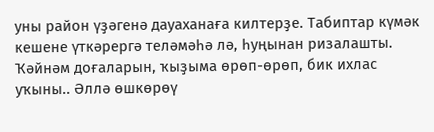уны район үҙәгенә дауаханаға килтерҙе. Табиптар күмәк кешене үткәрергә теләмәһә лә, һуңынан ризалашты. Ҡәйнәм доғаларын, ҡыҙыма өрөп-өрөп, бик ихлас уҡыны.. Әллә өшкөрөү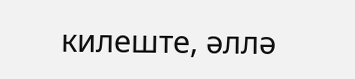килеште, әллә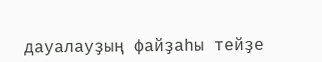дауалауҙың файҙаһы тейҙе